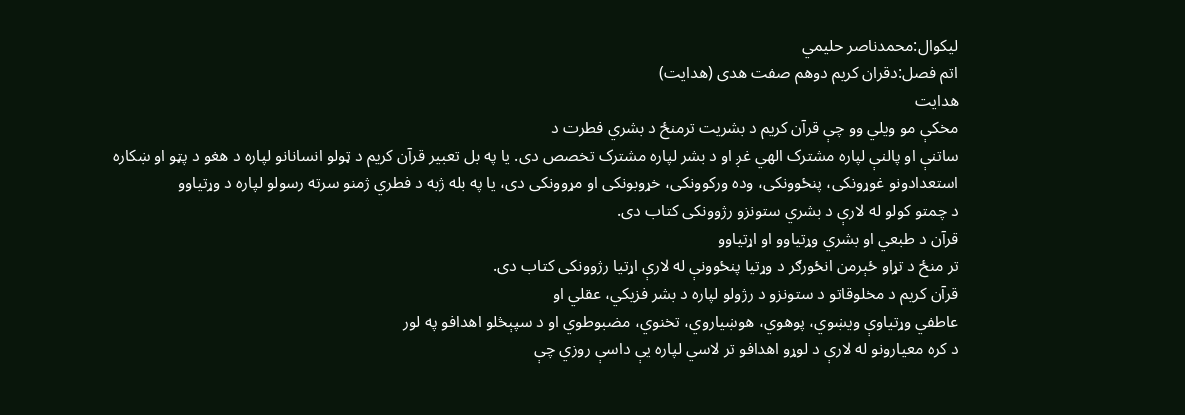لیکوال:محمدناصر حلیمي
اتم فصل:دقران کریم دوهم صفت هدى (هدايت)
هدایت
مخکې مو ويلي وو چې قرآن کریم د بشريت ترمنځ د بشري فطرت د
ساتنې او پالنې لپاره مشترک الهي غږ او د بشر لپاره مشترک تخصص دى. يا په بل تعبير قرآن کریم د ټولو انسانانو لپاره د هغو د پټو او ښکاره استعدادونو غوړونکى، پنځوونکى، وده ورکوونکى، خړوبونکی او مړوونکی دى، یا په بله ژبه د فطري ژمنو سرته رسولو لپاره د وړتیاوو
د چمتو کولو له لارې د بشري ستونزو رژوونکی کتاب دی.
قرآن د طبعي او بشري وړتياوو او اړتياوو
تر منځ د تړاو ځېرمن انځورګر د وړتیا پنځوونې له لارې اړتیا رژوونکی کتاب دی.
قرآن کريم د مخلوقاتو د ستونزو د رژولو لپاره د بشر فزیکي، عقلي او
عاطفي وړتیاوې ویښوي، پوهوي، هوښیاروي، تخنوي، مضبوطوي او د سپېڅلو اهدافو په لور
د کره معيارونو له لارې د لوړو اهدافو تر لاسي لپاره یې داسې روزي چې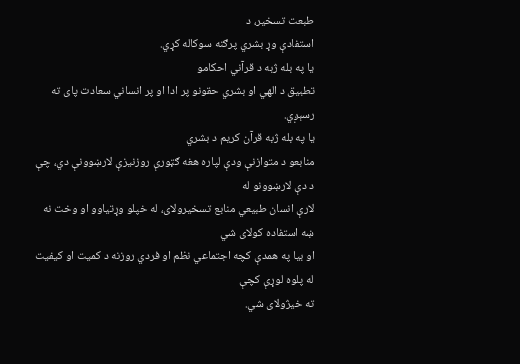طبعت تسخير، د
استفادې وړ بشري پرګنه سوکاله کړي.
یا په بله ژبه د قرآني احکامو
تطبیق د الهي او بشري حقونو پر ادا او پر انساني سعادت پای ته رسېږي.
یا په بله ژبه قرآن کریم د بشري
منابعو د متوازنې ودې لپاره هغه ګټورې روزنیزې لارښوونې دي، چې د دې لارښوونو له
لارې انسان طبیعي منابع تسخیرولای، له خپلو وړتیاوو او وخت نه ښه استفاده کولای شي
او بیا په همدې کچه اجتماعي نظم او فردي روزنه د کمیت او کیفیت له پلوه لوړې کچې
ته خیژولای شي.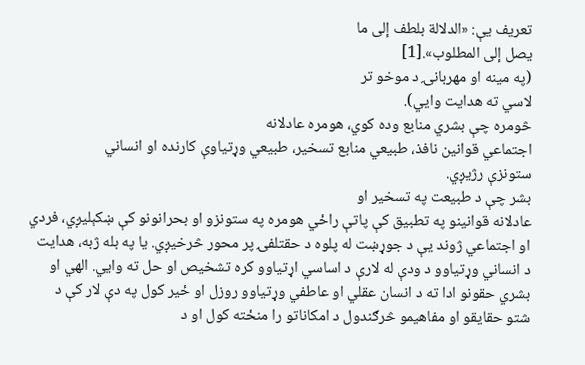تعریف یې: «الدلالة بلطف إلى ما
يصل إلى المطلوب».[1]
(په مینه او مهربانۍ د موخو تر
لاسي ته هدايت وايي).
څومره چې بشري منابع وده کوي، هومره عادلانه
اجتماعي قوانين نافذ، طبیعي منابع تسخیر، طبیعي وړتیاوې کارنده او انساني
ستونزې رژیږي.
بشر چې د طبیعت په تسخیر او
عادلانه قوانینو په تطبیق کې پاتې راځي هومره په ستونزو او بحرانونو کې ښکېلیږي، فردي
او اجتماعي ژوند یې د جوړښت له پلوه د حقتلفۍ پر محور څرخیږي. یا په بله ژبه، هدایت
د انساني وړتیاوو د ودې له لارې د اساسي اړتياوو کره تشخيص او حل ته وايي. الهي او
بشري حقونو ادا ته د انسان عقلي او عاطفي وړتياوو روزل او ځير کول په دې لار کې د
شتو حقايقو او مفاهيمو څرګندول د امکاناتو را منځته کول او د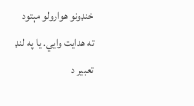خنډونو هوارولو مېتود
ته هدايت وايي. يا په لنډ تعبير د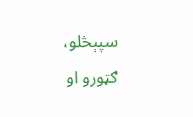سپېڅلو، ګټورو او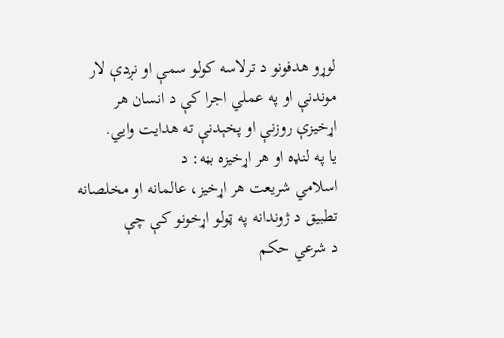لوړو هدفونو د ترلاسه کولو سمې او نږدې لار موندنې او په عملي اجرا کې د انسان هر اړخیزې روزنې او پخېدنې ته هدايت وايي.
یا په لنډه او هر اړخیزه بڼه: د
اسلامي شریعت هر اړخیز، عالمانه او مخلصانه تطبیق د ژوندانه په ټولو اړخونو کې چې
د شرعي حکم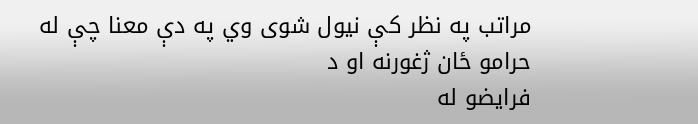مراتب په نظر کې نیول شوی وي په دې معنا چې له حرامو ځان ژغورنه او د
فرایضو له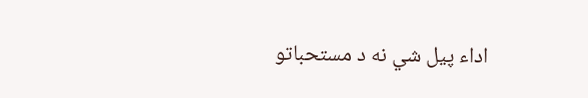اداء پيل شي نه د مستحباتو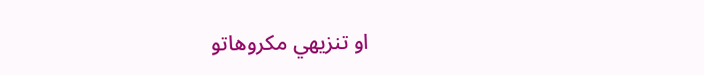او تنزیهي مکروهاتو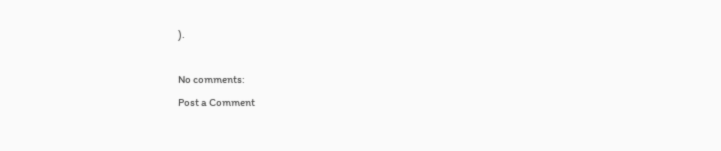).

No comments:
Post a Comment